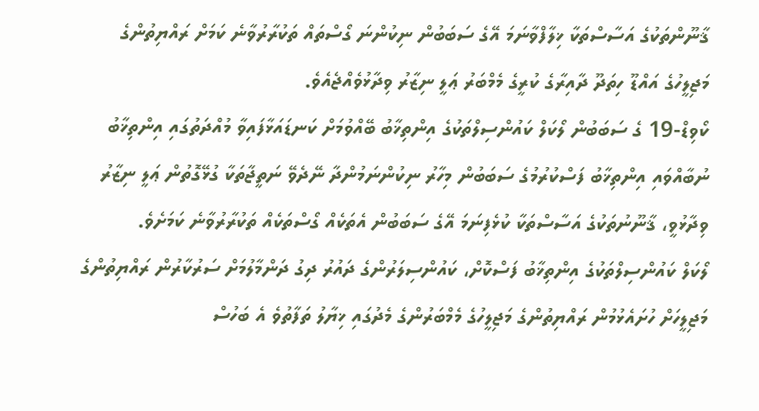ޤާނޫންތަކުގެ އަސާސްތަކާ ޚިލާފްވާނަމަ އޭގެ ސަބަބުން ނިކުންނަ ގޯސްތައް ތަކުރާރުވާނެ ކަމަށް ރައްޔިތުންގެ މަޖިލީހުގެ އައްޑޫ ހިތަދޫ ދާއިރާގެ ކުރީގެ މެމްބަރު ޢަލީ ނިޒާރު ވިދާޅުވެއްޖެއެވެ.
ކޯވިޑް-19 ގެ ސަބަބުން ލޯކަލް ކައުންސިލްތަކުގެ އިންތިޚާބު ބޭއްވުމަށް ކަނޑައަޅާފައިވާ މުއްދަތުގައި އިންތިޚާބު ނުބާއްވައި އިންތިޚާބު ފަސްކުރުމުގެ ސަބަބުން މިހާރު ނިކުންނަމުންދާ ނޭދެވޭ ނަތީޖާތަކާ ގުޅޭގޮތުން ޢަލީ ނިޒާރު ވިދާޅުވީ، ޤާނޫނުތަކުގެ އަސާސްތަކާ ކުޅެފިނަމަ އޭގެ ސަބަބުން އެތަކެއް ގޯސްތަކެއް ތަކުރާރުވާނެ ކަމަށެވެ.
ލޯކަލް ކައުންސިލްތަކުގެ އިންތިޚާބު ފަސްކޮށް، ކައުންސިލަރުންގެ ދައުރު ދިގު ދަންމާލުމަށް ސަރުކާރުން ރައްޔިތުންގެ މަޖިލީހަށް ހުށައެޅުމުން ރައްޔިތުންގެ މަޖިލީހުގެ މެމްބަރުންގެ މެދުގައި ޚިޔާލު ތަފާތުވެ އެ ބަހުސް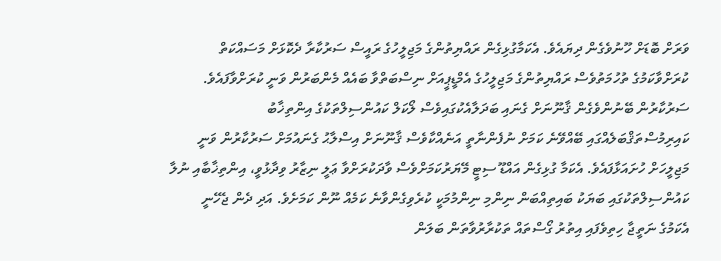ވަރަށް ބޮޑަށް ހޫނުވެގެން ދިޔައެވެ. އެކަމާގުޅިގެން ރައްޔިތުންގެ މަޖިލީހުގެ ރައީސް ސަރުކާރާ ދެކޮޅަށް މަސައްކަތް ކުރަށްވާކަމުގެ ތުހުމަތުވެސް ރައްޔިތުންގެ މަޖިލީހުގެ އެމްޑީޕީއަށް ނިސްބަތްވާ ބައެއް މެންބަރުން ވަނީ ކުރަށްވާފައެވެ.
ސަރުކާރުން ބޭނުންވެގެން ޤާނޫނަށް ގެނައި ބަދަލާއެކުގައިވެސް ލޯކަލް ކައުންސިލްތަކުގެ އިންތިޚާބު ކައިރިމުސްތަޤްބަލެއްގައި ބޭއްވޭނެ ކަމަށް ނުފެންނާތީ އަނެއްކާވެސް ޤާނޫނަށް އިސްލާޙު ގެނައުމަށް ސަރުކާރުން ވަނީ މަޖިލީހަށް ހުށައަޅާފައެވެ. އެކަމާ ގުޅިގެން އައްޑޫ ސިޓީ މޭޔަރުކަމަށްވެސް ވާދަކުރަށްވާ ޢަލީ ނިޒާރު ވިދާޅުވީ، އިންތިޚާބާއި ނުލާ ކައުންސިލްތަކުގައި ބަޔަކު ބައިތިއްބަން ނިންމި ނިންމުމަކީ ކުރެވިގެންވާނެ ކަމެއް ނޫން ކަމަށެވެ. އަދި ދެން ޖެހޭނީ އެކަމުގެ ނަތީޖާ ހިތިވެފައި އިތުރު ގޯސްތައް ތަކުރާރުވާތަން ބަލަން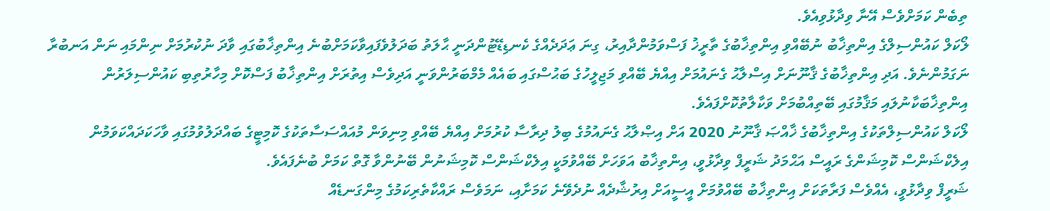ތިބެން ކަމަށްވެސް އޭނާ ވިދާޅުވިއެވެ.
ލޯކަލް ކައުންސިލްގެ އިންތިޚާބު ނުބޭއްވި އިންތިޚާބުގެ ތާރީޚު ފަސްވަމުންދާއިރު، ގިނަ ޢަދަދެއްގެ ކެނޑިޑޭޓުންދަނީ ޙާލަތު ބަދަލުވެފައިވާކަމަށްބުނެ އިންތިޚާބުގައި ވާދަ ނުކުރުމަށް ނިންމައި ނަން އަނބުރާ ނަގަމުންނެވެ. އަދި އިންތިޚާބުގެ ޤާނޫނަށް އިސްލާޙު ގެނައުމަށް އިއްޔެ ބޭއްވި މަޖިލީހުގެ ބަޙުސްގައި ބައެއް މެމްބަރުންވަނީ އަދިވެސް އިތުރަށް އިންތިޚާބު ފަސްކޮށް މިހާރުތިބި ކައުންސިލަރުން އިންތިޚާބަކާނުލައި މަޤާމުގައި ބޭތިއްބުމަށް ވަކާލާތުކޮށްފައެވެ.
ލޯކަލް ކައުންސިލްތަކުގެ އިންތިޚާބުގެ ޚާއްޞަ ޤާނޫނު 2020 އަށް އިޞްލާޙު ގެނައުމުގެ ބިލު ދިރާސާ ކުރުމަށް އިއްޔެ ބޭއްވި މިނިވަން މުއައްސަސާތަކުގެ ކޮމިޓީގެ ބައްދަލުވުމުގައި ވާހަކަދައްކަވަމުން އިލެކްޝަންސް ކޮމިޝަންގެ ރައީސް އަޙްމަދު ޝަރީފް ވިދާޅުވީ، އިންތިޚާބު އަވަހަށް ބޭއްވުމަކީ އިލެކްޝަންސް ކޮމިޝަނުން ބޭނުންވާ ގޮތް ކަމަށް ބުނެފައެވެ.
ޝަރީފް ވިދާޅުވީ، އެއްވެސް ފަރާތަކަށް އިންތިޚާބު ބޭއްވުމަށް އީސީއަށް އިރުޝާދެއް ނުދެވޭނެ ކަމަށާއި، ނަމަވެސް ރައްކާތެރިކަމުގެ މިންގަނޑެއް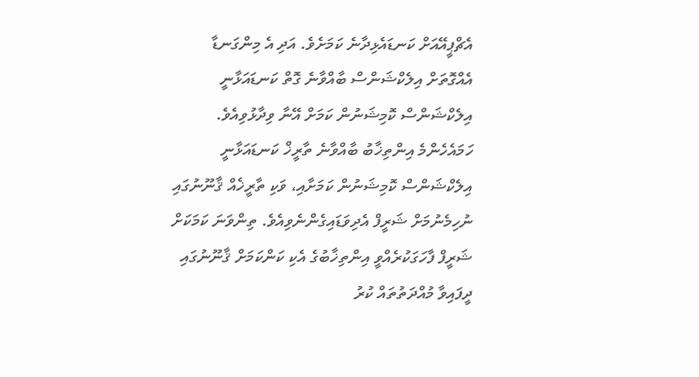އެޗްޕީއޭއަށް ކަނޑައެޅިދާނެ ކަމަށެވެ. އަދި އެ މިންގަނޑާ އެއްގޮތަށް އިލެކްޝަންސް ބާއްވާނެ ގޮތް ކަނޑައަޅާނީ އިލެކްޝަންސް ކޮމިޝަނުން ކަމަށް އޭނާ ވިދާޅުވިއެވެ. ހަމައެހެންމެ އިންތިޚާބު ބާއްވާނެ ތާރީޚް ކަނޑައަޅާނީ އިލެކްޝަންސް ކޮމިޝަނުން ކަމަށާއި، ވަކި ތާރީޚެއް ޤާނޫނުގައި ނުހިމެނުމަށް ޝަރީފް އެދިވަޑައިގެންނެވިއެވެ. ތިންވަނަ ކަމަކަށް ޝަރީފް ފާހަގަކުރެއްވީ އިންތިޚާބުގެ އެކި ކަންކަމަށް ޤާނޫނުގައި ދީފައިވާ މުއްދަތުތައް ކުރު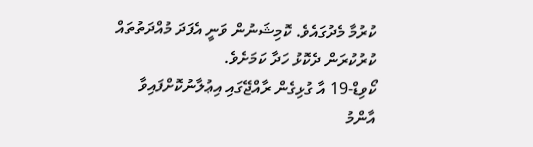ކުރުމާ މެދުގައެވެ. ކޮމިޝަނުން ވަނީ އެފަދަ މުއްދަތުތައް ކުރުކުރަން ދެކޮޅު ހަދާ ކަމަށެވެ.
ކޯވިޑް-19 އާ ގުޅިގެން ރާއްޖޭގައި އިޢުލާނުކޮށްފައިވާ އާންމު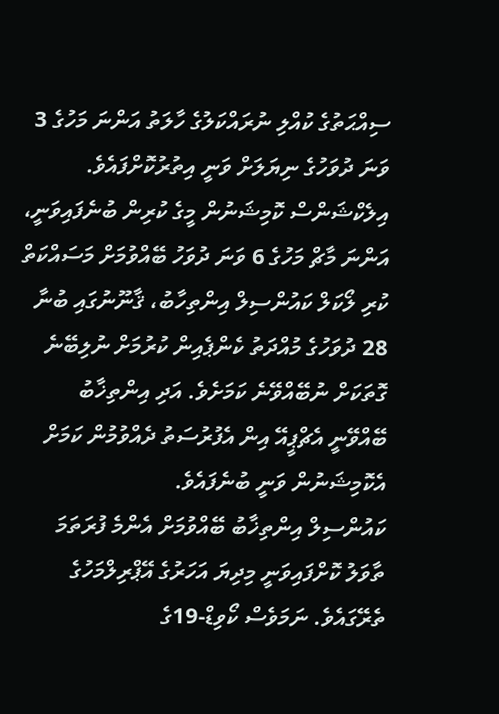ސިއްޙަތުގެ ކުއްލި ނުރައްކަލުގެ ހާލަތު އަންނަ މަހުގެ 3 ވަނަ ދުވަހުގެ ނިޔަލަށް ވަނީ އިތުރުކޮށްފައެވެ. އިލެކްޝަންސް ކޮމިޝަނުން މީގެ ކުރިން ބުނެފައިވަނީ، އަންނަ މާޗް މަހުގެ 6 ވަނަ ދުވަހު ބޭއްވުމަށް މަސައްކަތް ކުރި ލޯކަލް ކައުންސިލް އިންތިހާބު، ޤާނޫނުގައި ބުނާ 28 ދުވަހުގެ މުއްދަތު ކެންޕެއިން ކުރުމަށް ނުލިބޭނެ ގޮތަކަށް ނުބޭއްވޭނެ ކަމަށެވެ. އަދި އިންތިޚާބު ބޭއްވޭނީ އެޗްޕީއޭ އިން އެފުރުސަތު ދެއްވުމުން ކަމަށް އެކޮމިޝަނުން ވަނީ ބުނެފައެވެ.
ކައުންސިލް އިންތިޚާބު ބޭއްވުމަށް އެންމެ ފުރަތަމަ ތާވަލު ކޮށްފައިވަނީ މިދިޔަ އަހަރުގެ އޭޕްރިލްމަހުގެ ތެރޭގައެވެ. ނަމަވެސް ކޯވިޑް-19ގެ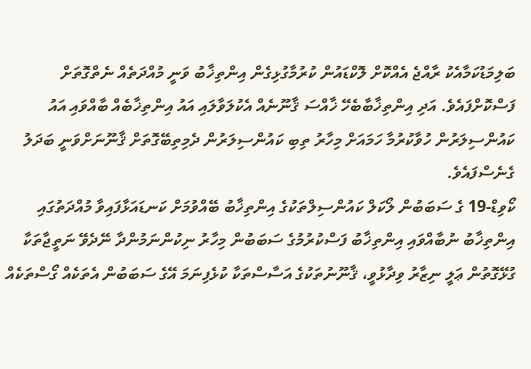ބަލިމަޑުކަމާއެކު ރާއްޖެ އެއްކޮށް ލޮކްޑައުން ކުރުމާގުޅިގެން އިންތިޚާބު ވަނީ މުއްދަތެއް ނެތްގޮތަށް ފަސްކޮށްފައެވެ. އަދި އިންތިޚާބާބެހޭ ޚާއްސަ ޤާނޫނެއް އެކުލަވާލައި އައު އިންތިޚާބެއް ބާއްވައި އައު ކައުންސިލަރުން ހުވާކުރުމާ ހަމައަށް މިހާރު ތިބި ކައުންސިލަރުން ދެމިތިބޭގޮތަށް ޤާނޫނަށްވަނީ ބަދަލު ގެނެސްފައެވެ.
ކޯވިޑް-19 ގެ ސަބަބުން ލޯކަލް ކައުންސިލްތަކުގެ އިންތިޚާބު ބޭއްވުމަށް ކަނޑައަޅާފައިވާ މުއްދަތުގައި އިންތިޚާބު ނުބާއްވައި އިންތިޚާބު ފަސްކުރުމުގެ ސަބަބުން މިހާރު ނިކުންނަމުންދާ ނޭދެވޭ ނަތީޖާތަކާ ގުޅޭގޮތުން ޢަލީ ނިޒާރު ވިދާޅުވީ، ޤާނޫނުތަކުގެ އަސާސްތަކާ ކުޅެފިނަމަ އޭގެ ސަބަބުން އެތަކެއް ގޯސްތަކެއް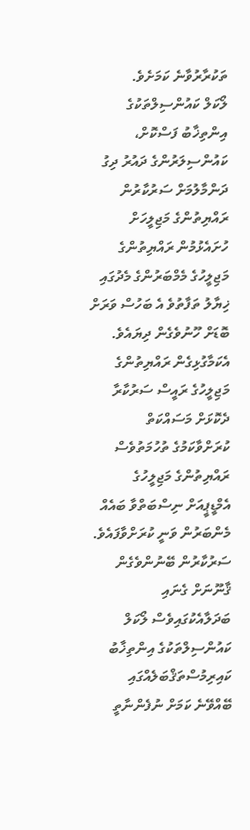ތަކުރާރުވާނެ ކަމަށެވެ.
ލޯކަލް ކައުންސިލްތަކުގެ އިންތިޚާބު ފަސްކޮށް، ކައުންސިލަރުންގެ ދައުރު ދިގު ދަންމާލުމަށް ސަރުކާރުން ރައްޔިތުންގެ މަޖިލީހަށް ހުށައެޅުމުން ރައްޔިތުންގެ މަޖިލީހުގެ މެމްބަރުންގެ މެދުގައި ޚިޔާލު ތަފާތުވެ އެ ބަހުސް ވަރަށް ބޮޑަށް ހޫނުވެގެން ދިޔައެވެ. އެކަމާގުޅިގެން ރައްޔިތުންގެ މަޖިލީހުގެ ރައީސް ސަރުކާރާ ދެކޮޅަށް މަސައްކަތް ކުރަށްވާކަމުގެ ތުހުމަތުވެސް ރައްޔިތުންގެ މަޖިލީހުގެ އެމްޑީޕީއަށް ނިސްބަތްވާ ބައެއް މެންބަރުން ވަނީ ކުރަށްވާފައެވެ.
ސަރުކާރުން ބޭނުންވެގެން ޤާނޫނަށް ގެނައި ބަދަލާއެކުގައިވެސް ލޯކަލް ކައުންސިލްތަކުގެ އިންތިޚާބު ކައިރިމުސްތަޤްބަލެއްގައި ބޭއްވޭނެ ކަމަށް ނުފެންނާތީ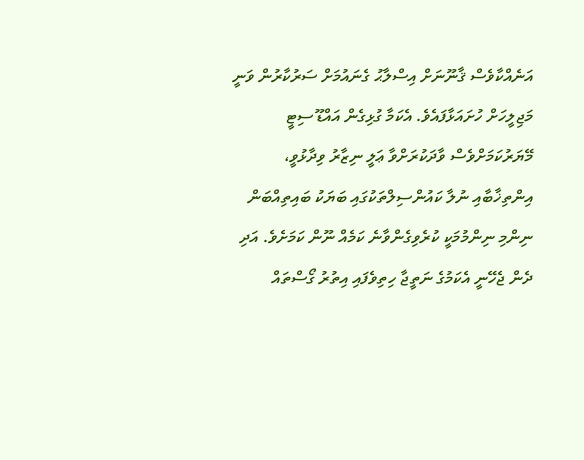އަނެއްކާވެސް ޤާނޫނަށް އިސްލާޙު ގެނައުމަށް ސަރުކާރުން ވަނީ މަޖިލީހަށް ހުށައަޅާފައެވެ. އެކަމާ ގުޅިގެން އައްޑޫ ސިޓީ މޭޔަރުކަމަށްވެސް ވާދަކުރަށްވާ ޢަލީ ނިޒާރު ވިދާޅުވީ، އިންތިޚާބާއި ނުލާ ކައުންސިލްތަކުގައި ބަޔަކު ބައިތިއްބަން ނިންމި ނިންމުމަކީ ކުރެވިގެންވާނެ ކަމެއް ނޫން ކަމަށެވެ. އަދި ދެން ޖެހޭނީ އެކަމުގެ ނަތީޖާ ހިތިވެފައި އިތުރު ގޯސްތައް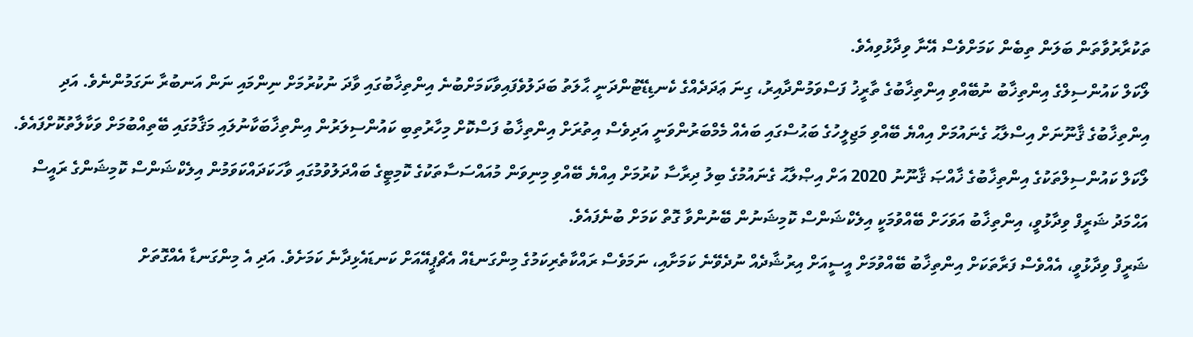ތަކުރާރުވާތަން ބަލަން ތިބެން ކަމަށްވެސް އޭނާ ވިދާޅުވިއެވެ.
ލޯކަލް ކައުންސިލްގެ އިންތިޚާބު ނުބޭއްވި އިންތިޚާބުގެ ތާރީޚު ފަސްވަމުންދާއިރު، ގިނަ ޢަދަދެއްގެ ކެނޑިޑޭޓުންދަނީ ޙާލަތު ބަދަލުވެފައިވާކަމަށްބުނެ އިންތިޚާބުގައި ވާދަ ނުކުރުމަށް ނިންމައި ނަން އަނބުރާ ނަގަމުންނެވެ. އަދި އިންތިޚާބުގެ ޤާނޫނަށް އިސްލާޙު ގެނައުމަށް އިއްޔެ ބޭއްވި މަޖިލީހުގެ ބަޙުސްގައި ބައެއް މެމްބަރުންވަނީ އަދިވެސް އިތުރަށް އިންތިޚާބު ފަސްކޮށް މިހާރުތިބި ކައުންސިލަރުން އިންތިޚާބަކާނުލައި މަޤާމުގައި ބޭތިއްބުމަށް ވަކާލާތުކޮށްފައެވެ.
ލޯކަލް ކައުންސިލްތަކުގެ އިންތިޚާބުގެ ޚާއްޞަ ޤާނޫނު 2020 އަށް އިޞްލާޙު ގެނައުމުގެ ބިލު ދިރާސާ ކުރުމަށް އިއްޔެ ބޭއްވި މިނިވަން މުއައްސަސާތަކުގެ ކޮމިޓީގެ ބައްދަލުވުމުގައި ވާހަކަދައްކަވަމުން އިލެކްޝަންސް ކޮމިޝަންގެ ރައީސް އަޙްމަދު ޝަރީފް ވިދާޅުވީ، އިންތިޚާބު އަވަހަށް ބޭއްވުމަކީ އިލެކްޝަންސް ކޮމިޝަނުން ބޭނުންވާ ގޮތް ކަމަށް ބުނެފައެވެ.
ޝަރީފް ވިދާޅުވީ، އެއްވެސް ފަރާތަކަށް އިންތިޚާބު ބޭއްވުމަށް އީސީއަށް އިރުޝާދެއް ނުދެވޭނެ ކަމަށާއި، ނަމަވެސް ރައްކާތެރިކަމުގެ މިންގަނޑެއް އެޗްޕީއޭއަށް ކަނޑައެޅިދާނެ ކަމަށެވެ. އަދި އެ މިންގަނޑާ އެއްގޮތަށް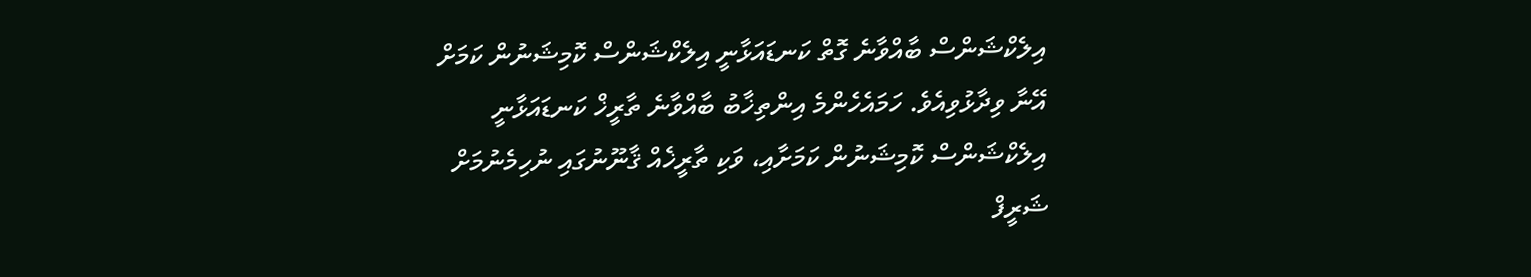އިލެކްޝަންސް ބާއްވާނެ ގޮތް ކަނޑައަޅާނީ އިލެކްޝަންސް ކޮމިޝަނުން ކަމަށް އޭނާ ވިދާޅުވިއެވެ. ހަމައެހެންމެ އިންތިޚާބު ބާއްވާނެ ތާރީޚް ކަނޑައަޅާނީ އިލެކްޝަންސް ކޮމިޝަނުން ކަމަށާއި، ވަކި ތާރީޚެއް ޤާނޫނުގައި ނުހިމެނުމަށް ޝަރީފް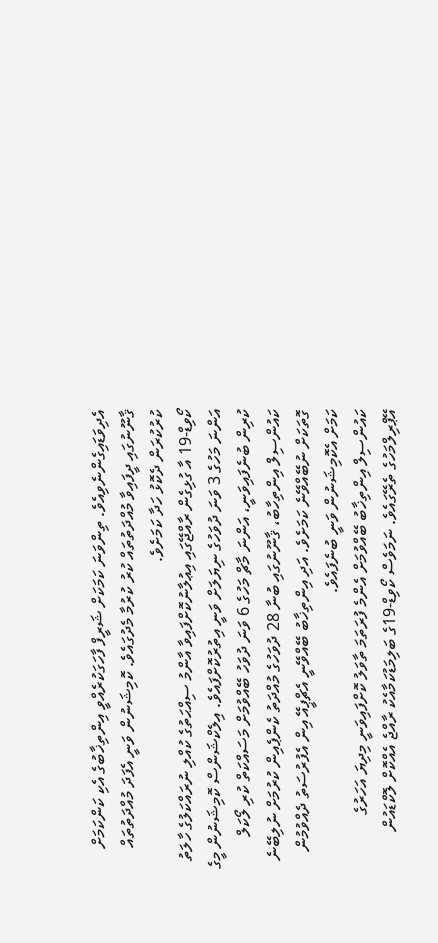އެދިވަޑައިގެންނެވިއެވެ. ތިންވަނަ ކަމަކަށް ޝަރީފް ފާހަގަކުރެއްވީ އިންތިޚާބުގެ އެކި ކަންކަމަށް ޤާނޫނުގައި ދީފައިވާ މުއްދަތުތައް ކުރު ކުރުމާ މެދުގައެވެ. ކޮމިޝަނުން ވަނީ އެފަދަ މުއްދަތުތައް ކުރުކުރަން ދެކޮޅު ހަދާ ކަމަށެވެ.
ކޯވިޑް-19 އާ ގުޅިގެން ރާއްޖޭގައި އިޢުލާނުކޮށްފައިވާ އާންމު ސިއްޙަތުގެ ކުއްލި ނުރައްކަލުގެ ހާލަތު އަންނަ މަހުގެ 3 ވަނަ ދުވަހުގެ ނިޔަލަށް ވަނީ އިތުރުކޮށްފައެވެ. އިލެކްޝަންސް ކޮމިޝަނުން މީގެ ކުރިން ބުނެފައިވަނީ، އަންނަ މާޗް މަހުގެ 6 ވަނަ ދުވަހު ބޭއްވުމަށް މަސައްކަތް ކުރި ލޯކަލް ކައުންސިލް އިންތިހާބު، ޤާނޫނުގައި ބުނާ 28 ދުވަހުގެ މުއްދަތު ކެންޕެއިން ކުރުމަށް ނުލިބޭނެ ގޮތަކަށް ނުބޭއްވޭނެ ކަމަށެވެ. އަދި އިންތިޚާބު ބޭއްވޭނީ އެޗްޕީއޭ އިން އެފުރުސަތު ދެއްވުމުން ކަމަށް އެކޮމިޝަނުން ވަނީ ބުނެފައެވެ.
ކައުންސިލް އިންތިޚާބު ބޭއްވުމަށް އެންމެ ފުރަތަމަ ތާވަލު ކޮށްފައިވަނީ މިދިޔަ އަހަރުގެ އޭޕްރިލްމަހުގެ ތެރޭގައެވެ. ނަމަވެސް ކޯވިޑް-19ގެ ބަލިމަޑުކަމާއެކު ރާއްޖެ އެއްކޮށް ލޮކްޑައުން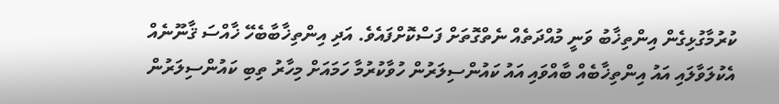ކުރުމާގުޅިގެން އިންތިޚާބު ވަނީ މުއްދަތެއް ނެތްގޮތަށް ފަސްކޮށްފައެވެ. އަދި އިންތިޚާބާބެހޭ ޚާއްސަ ޤާނޫނެއް އެކުލަވާލައި އައު އިންތިޚާބެއް ބާއްވައި އައު ކައުންސިލަރުން ހުވާކުރުމާ ހަމައަށް މިހާރު ތިބި ކައުންސިލަރުން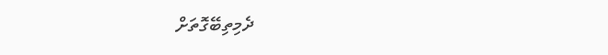ދެމިތިބޭގޮތަށް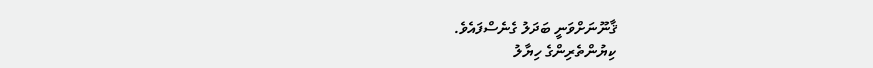ޤާނޫނަށްވަނީ ބަދަލު ގެނެސްފައެވެ.
ކިޔުންތެރިންގެ ހިޔާލު